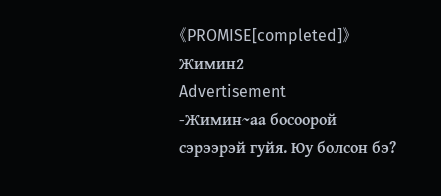《PROMISE[completed]》Жимин2
Advertisement
-Жимин~аа босоорой сэрээрэй гуйя. Юу болсон бэ?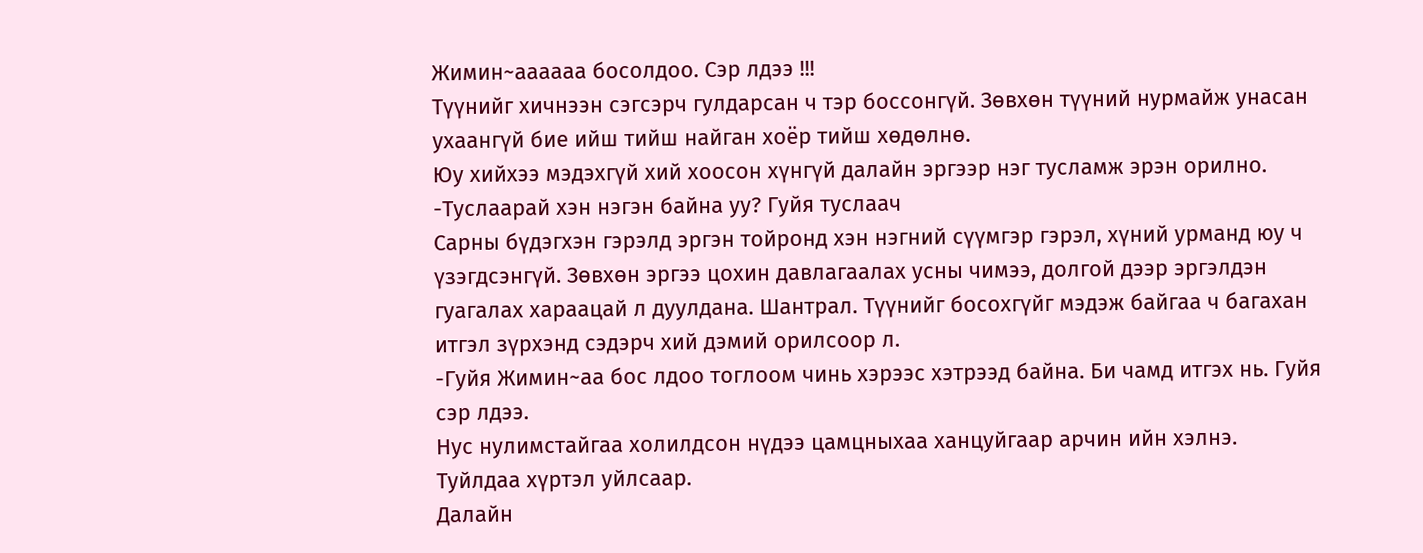Жимин~аааааа босолдоо. Сэр лдээ !!!
Түүнийг хичнээн сэгсэрч гулдарсан ч тэр боссонгүй. Зөвхөн түүний нурмайж унасан ухаангүй бие ийш тийш найган хоёр тийш хөдөлнө.
Юу хийхээ мэдэхгүй хий хоосон хүнгүй далайн эргээр нэг тусламж эрэн орилно.
-Туслаарай хэн нэгэн байна уу? Гуйя туслаач
Сарны бүдэгхэн гэрэлд эргэн тойронд хэн нэгний сүүмгэр гэрэл, хүний урманд юу ч үзэгдсэнгүй. Зөвхөн эргээ цохин давлагаалах усны чимээ, долгой дээр эргэлдэн гуагалах хараацай л дуулдана. Шантрал. Түүнийг босохгүйг мэдэж байгаа ч багахан итгэл зүрхэнд сэдэрч хий дэмий орилсоор л.
-Гуйя Жимин~аа бос лдоо тоглоом чинь хэрээс хэтрээд байна. Би чамд итгэх нь. Гуйя сэр лдээ.
Нус нулимстайгаа холилдсон нүдээ цамцныхаа ханцуйгаар арчин ийн хэлнэ.
Туйлдаа хүртэл уйлсаар.
Далайн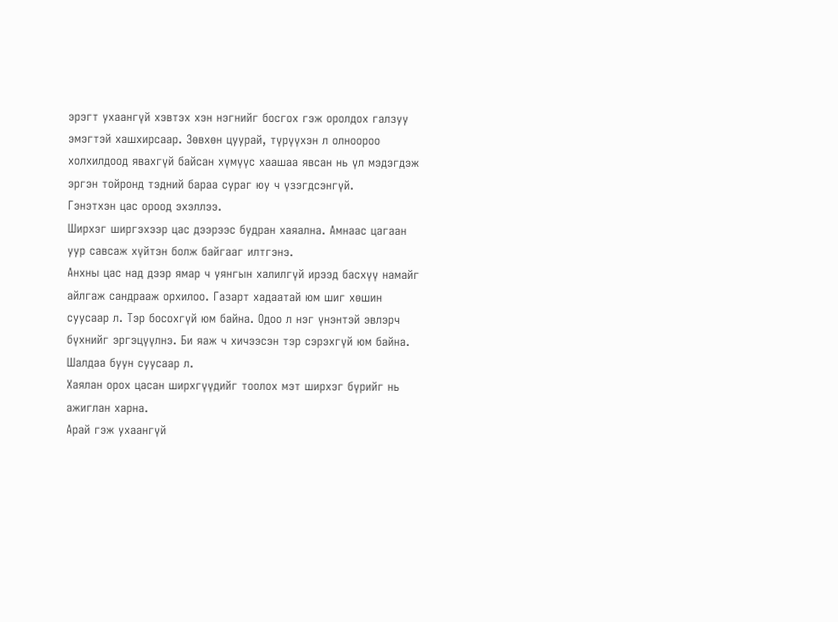эрэгт ухаангүй хэвтэх хэн нэгнийг босгох гэж оролдох галзуу эмэгтэй хашхирсаар. Зөвхөн цуурай, түрүүхэн л олноороо холхилдоод явахгүй байсан хүмүүс хаашаа явсан нь үл мэдэгдэж эргэн тойронд тэдний бараа сураг юу ч үзэгдсэнгүй.
Гэнэтхэн цас ороод эхэллээ.
Ширхэг ширгэхээр цас дээрээс будран хаяална. Амнаас цагаан уур савсаж хүйтэн болж байгааг илтгэнэ.
Анхны цас над дээр ямар ч уянгын халилгүй ирээд басхүү намайг айлгаж сандрааж орхилоо. Газарт хадаатай юм шиг хөшин суусаар л. Тэр босохгүй юм байна. Одоо л нэг үнэнтэй эвлэрч бүхнийг эргэцүүлнэ. Би яаж ч хичээсэн тэр сэрэхгүй юм байна. Шалдаа буун суусаар л.
Хаялан орох цасан ширхгүүдийг тоолох мэт ширхэг бүрийг нь ажиглан харна.
Арай гэж ухаангүй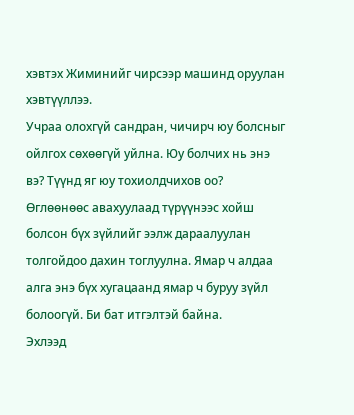хэвтэх Жиминийг чирсээр машинд оруулан хэвтүүллээ.
Учраа олохгүй сандран, чичирч юу болсныг ойлгох сөхөөгүй уйлна. Юу болчих нь энэ вэ? Түүнд яг юу тохиолдчихов оо? Өглөөнөөс авахуулаад түрүүнээс хойш болсон бүх зүйлийг ээлж дараалуулан толгойдоо дахин тоглуулна. Ямар ч алдаа алга энэ бүх хугацаанд ямар ч буруу зүйл болоогүй. Би бат итгэлтэй байна.
Эхлээд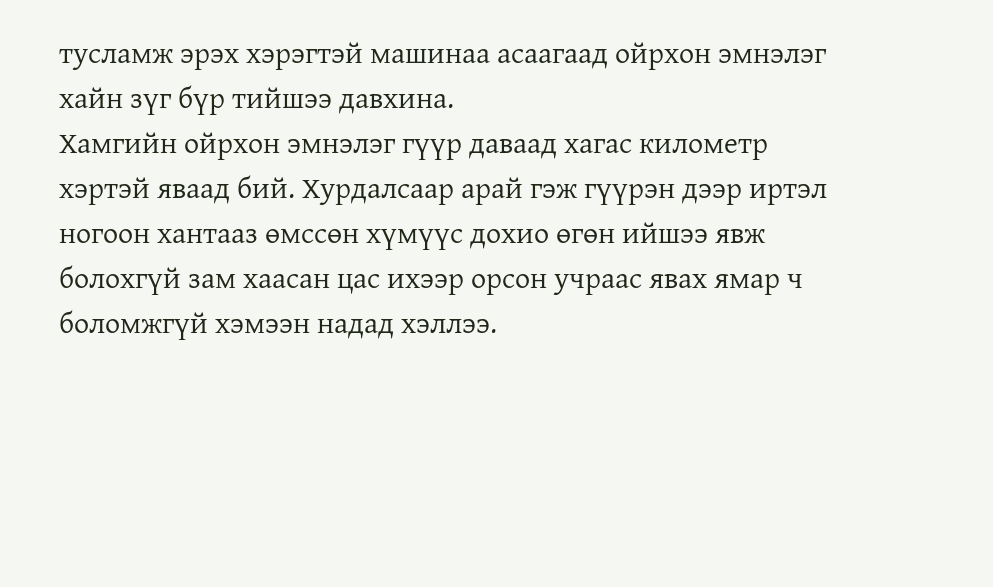тусламж эрэх хэрэгтэй машинаа асаагаад ойрхон эмнэлэг хайн зүг бүр тийшээ давхина.
Хамгийн ойрхон эмнэлэг гүүр даваад хагас километр хэртэй яваад бий. Хурдалсаар арай гэж гүүрэн дээр иртэл ногоон хантааз өмссөн хүмүүс дохио өгөн ийшээ явж болохгүй зам хаасан цас ихээр орсон учраас явах ямар ч боломжгүй хэмээн надад хэллээ.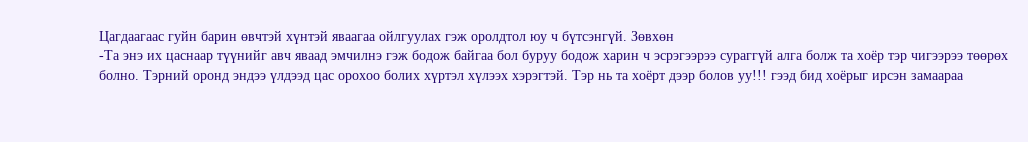Цагдаагаас гуйн барин өвчтэй хүнтэй яваагаа ойлгуулах гэж оролдтол юу ч бүтсэнгүй. Зөвхөн
-Та энэ их цаснаар түүнийг авч яваад эмчилнэ гэж бодож байгаа бол буруу бодож харин ч эсрэгээрээ сураггүй алга болж та хоёр тэр чигээрээ төөрөх болно. Тэрний оронд эндээ үлдээд цас орохоо болих хүртэл хүлээх хэрэгтэй. Тэр нь та хоёрт дээр болов уу!!! гээд бид хоёрыг ирсэн замаараа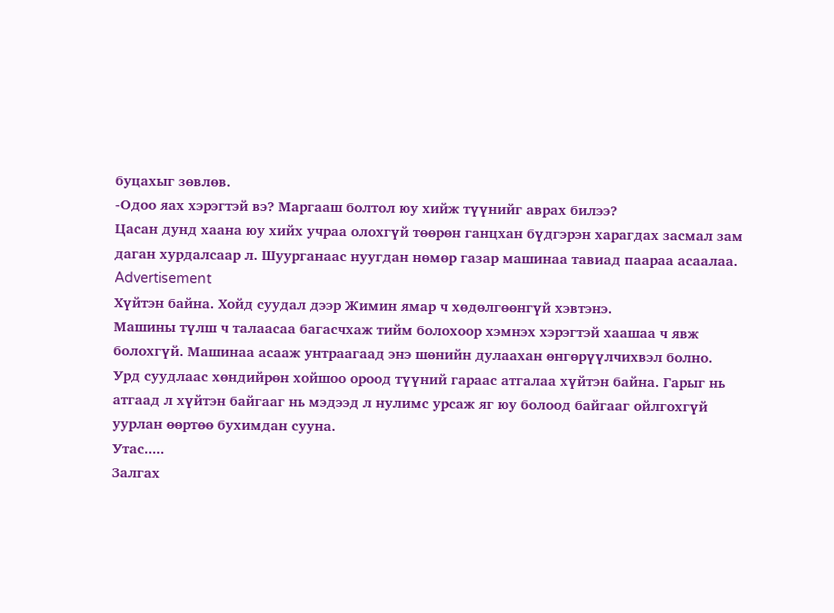буцахыг зөвлөв.
-Одоо яах хэрэгтэй вэ? Маргааш болтол юу хийж түүнийг аврах билээ?
Цасан дунд хаана юу хийх учраа олохгүй төөрөн ганцхан бүдгэрэн харагдах засмал зам даган хурдалсаар л. Шуурганаас нуугдан нөмөр газар машинаа тавиад паараа асаалаа.
Advertisement
Хүйтэн байна. Хойд суудал дээр Жимин ямар ч хөдөлгөөнгүй хэвтэнэ.
Машины түлш ч талаасаа багасчхаж тийм болохоор хэмнэх хэрэгтэй хаашаа ч явж болохгүй. Машинаа асааж унтраагаад энэ шөнийн дулаахан өнгөрүүлчихвэл болно.
Урд суудлаас хөндийрөн хойшоо ороод түүний гараас атгалаа хүйтэн байна. Гарыг нь атгаад л хүйтэн байгааг нь мэдээд л нулимс урсаж яг юу болоод байгааг ойлгохгүй уурлан өөртөө бухимдан сууна.
Утас.....
Залгах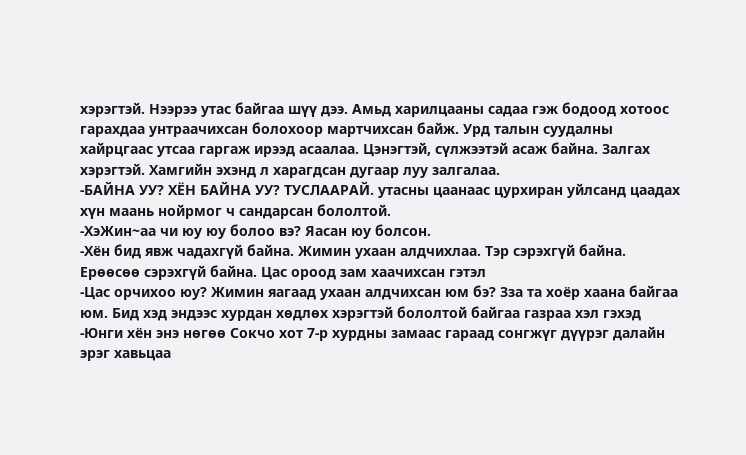хэрэгтэй. Нээрээ утас байгаа шүү дээ. Амьд харилцааны садаа гэж бодоод хотоос гарахдаа унтраачихсан болохоор мартчихсан байж. Урд талын суудалны хайрцгаас утсаа гаргаж ирээд асаалаа. Цэнэгтэй, сүлжээтэй асаж байна. Залгах хэрэгтэй. Хамгийн эхэнд л харагдсан дугаар луу залгалаа.
-БАЙНА УУ? ХЁН БАЙНА УУ? ТУСЛААРАЙ. утасны цаанаас цурхиран уйлсанд цаадах хүн маань нойрмог ч сандарсан бололтой.
-ХэЖин~аа чи юу юу болоо вэ? Яасан юу болсон.
-Хён бид явж чадахгүй байна. Жимин ухаан алдчихлаа. Тэр сэрэхгүй байна. Ерөөсөө сэрэхгүй байна. Цас ороод зам хаачихсан гэтэл
-Цас орчихоо юу? Жимин яагаад ухаан алдчихсан юм бэ? Зза та хоёр хаана байгаа юм. Бид хэд эндээс хурдан хөдлөх хэрэгтэй бололтой байгаа газраа хэл гэхэд
-Юнги хён энэ нөгөө Сокчо хот 7-р хурдны замаас гараад сонгжүг дүүрэг далайн эрэг хавьцаа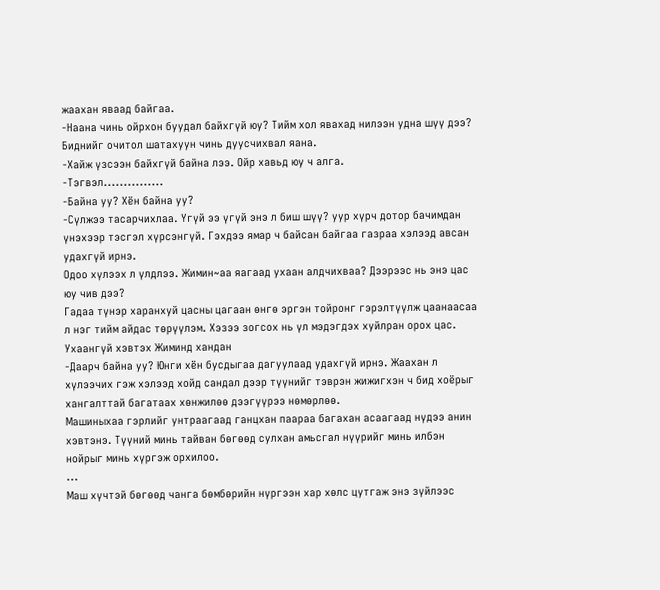жаахан яваад байгаа.
-Наана чинь ойрхон буудал байхгүй юу? Тийм хол явахад нилээн удна шүү дээ?
Биднийг очитол шатахуун чинь дуусчихвал яана.
-Хайж үзсээн байхгүй байна лээ. Ойр хавьд юу ч алга.
-Тэгвэл...............
-Байна уу? Хён байна уу?
-Сүлжээ тасарчихлаа. Үгүй ээ үгүй энэ л биш шүү? уур хүрч дотор бачимдан үнэхээр тэсгэл хүрсэнгүй. Гэхдээ ямар ч байсан байгаа газраа хэлээд авсан удахгүй ирнэ.
Одоо хүлээх л үлдлээ. Жимин~аа яагаад ухаан алдчихваа? Дээрээс нь энэ цас юу чив дээ?
Гадаа түнэр харанхуй цасны цагаан өнгө эргэн тойронг гэрэлтүүлж цаанаасаа л нэг тийм айдас төрүүлэм. Хэзээ зогсох нь үл мэдэгдэх хуйлран орох цас.
Ухаангүй хэвтэх Жиминд хандан
-Даарч байна уу? Юнги хён бусдыгаа дагуулаад удахгүй ирнэ. Жаахан л хүлээчих гэж хэлээд хойд сандал дээр түүнийг тэврэн жижигхэн ч бид хоёрыг хангалттай багатаах хөнжилөө дээгүүрээ нөмөрлөө.
Машиныхаа гэрлийг унтраагаад ганцхан паараа багахан асаагаад нүдээ анин хэвтэнэ. Түүний минь тайван бөгөөд сулхан амьсгал нүүрийг минь илбэн нойрыг минь хүргэж орхилоо.
...
Маш хүчтэй бөгөөд чанга бөмбөрийн нүргээн хар хөлс цутгаж энэ зүйлээс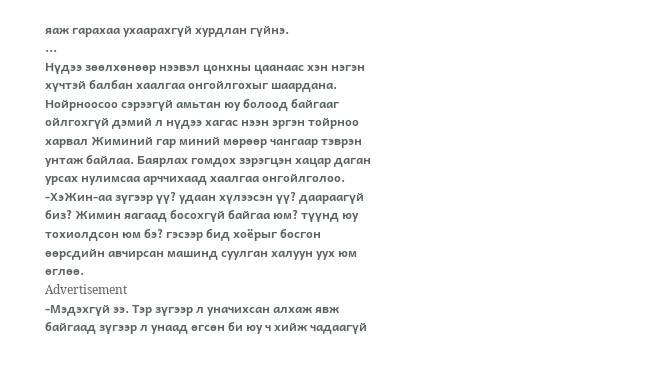яаж гарахаа ухаарахгүй хурдлан гүйнэ.
...
Нүдээ зөөлхөнөөр нээвэл цонхны цаанаас хэн нэгэн хүчтэй балбан хаалгаа онгойлгохыг шаардана. Нойрноосоо сэрээгүй амьтан юу болоод байгааг ойлгохгүй дэмий л нүдээ хагас нээн эргэн тойрноо харвал Жиминий гар миний мөрөөр чангаар тэврэн унтаж байлаа. Баярлах гомдох зэрэгцэн хацар даган урсах нулимсаа арччихаад хаалгаа онгойлголоо.
-ХэЖин-аа зүгээр үү? удаан хүлээсэн үү? даараагүй биз? Жимин яагаад босохгүй байгаа юм? түүнд юу тохиолдсон юм бэ? гэсээр бид хоёрыг босгон өөрсдийн авчирсан машинд суулган халуун уух юм өглөө.
Advertisement
-Мэдэхгүй ээ. Тэр зүгээр л уначихсан алхаж явж байгаад зүгээр л унаад өгсөн би юу ч хийж чадаагүй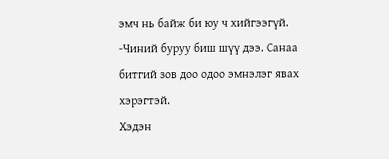эмч нь байж би юу ч хийгээгүй.
-Чиний буруу биш шүү дээ. Санаа битгий зов доо одоо эмнэлэг явах хэрэгтэй.
Хэдэн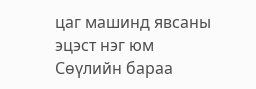цаг машинд явсаны эцэст нэг юм Сөүлийн бараа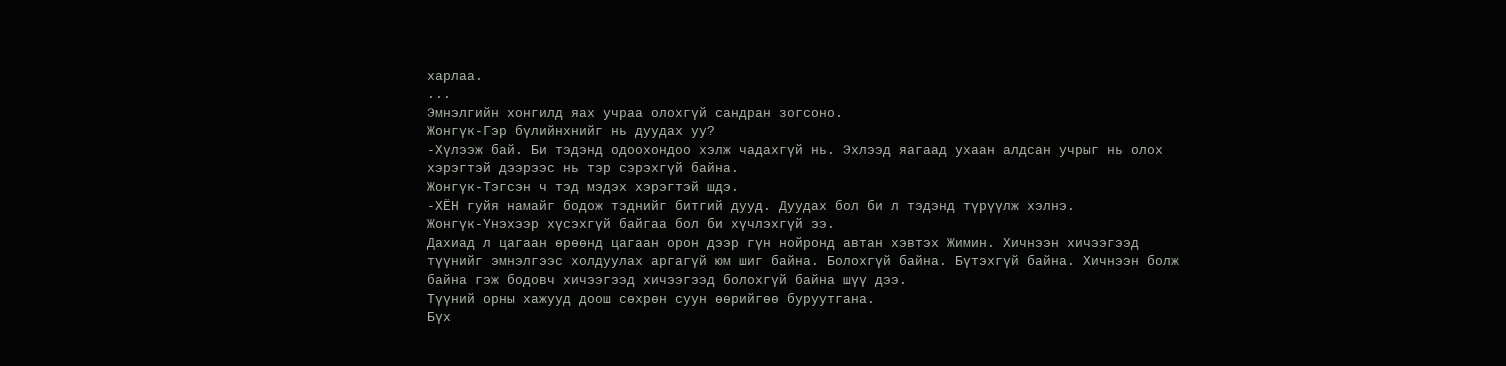харлаа.
...
Эмнэлгийн хонгилд яах учраа олохгүй сандран зогсоно.
Жонгүк-Гэр бүлийнхнийг нь дуудах уу?
-Хүлээж бай. Би тэдэнд одоохондоо хэлж чадахгүй нь. Эхлээд яагаад ухаан алдсан учрыг нь олох хэрэгтэй дээрээс нь тэр сэрэхгүй байна.
Жонгүк-Тэгсэн ч тэд мэдэх хэрэгтэй шдэ.
-ХЁН гуйя намайг бодож тэднийг битгий дууд. Дуудах бол би л тэдэнд түрүүлж хэлнэ.
Жонгүк-Үнэхээр хүсэхгүй байгаа бол би хүчлэхгүй ээ.
Дахиад л цагаан өрөөнд цагаан орон дээр гүн нойронд автан хэвтэх Жимин. Хичнээн хичээгээд түүнийг эмнэлгээс холдуулах аргагүй юм шиг байна. Болохгүй байна. Бүтэхгүй байна. Хичнээн болж байна гэж бодовч хичээгээд хичээгээд болохгүй байна шүү дээ.
Түүний орны хажууд доош сөхрөн суун өөрийгөө буруутгана.
Бүх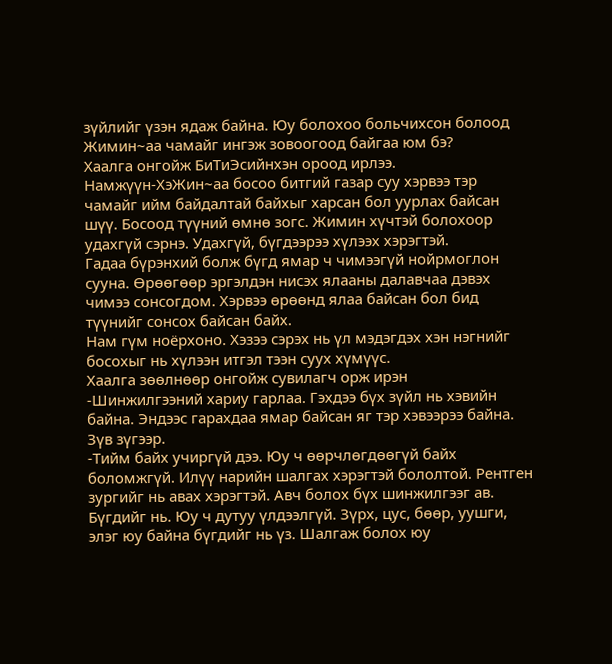зүйлийг үзэн ядаж байна. Юу болохоо больчихсон болоод Жимин~аа чамайг ингэж зовоогоод байгаа юм бэ?
Хаалга онгойж БиТиЭсийнхэн ороод ирлээ.
Намжүүн-ХэЖин~аа босоо битгий газар суу хэрвээ тэр чамайг ийм байдалтай байхыг харсан бол уурлах байсан шүү. Босоод түүний өмнө зогс. Жимин хүчтэй болохоор удахгүй сэрнэ. Удахгүй, бүгдээрээ хүлээх хэрэгтэй.
Гадаа бүрэнхий болж бүгд ямар ч чимээгүй нойрмоглон сууна. Өрөөгөөр эргэлдэн нисэх ялааны далавчаа дэвэх чимээ сонсогдом. Хэрвээ өрөөнд ялаа байсан бол бид түүнийг сонсох байсан байх.
Нам гүм ноёрхоно. Хэзээ сэрэх нь үл мэдэгдэх хэн нэгнийг босохыг нь хүлээн итгэл тээн суух хүмүүс.
Хаалга зөөлнөөр онгойж сувилагч орж ирэн
-Шинжилгээний хариу гарлаа. Гэхдээ бүх зүйл нь хэвийн байна. Эндээс гарахдаа ямар байсан яг тэр хэвээрээ байна. Зүв зүгээр.
-Тийм байх учиргүй дээ. Юу ч өөрчлөгдөөгүй байх боломжгүй. Илүү нарийн шалгах хэрэгтэй бололтой. Рентген зургийг нь авах хэрэгтэй. Авч болох бүх шинжилгээг ав. Бүгдийг нь. Юу ч дутуу үлдээлгүй. Зүрх, цус, бөөр, уушги, элэг юу байна бүгдийг нь үз. Шалгаж болох юу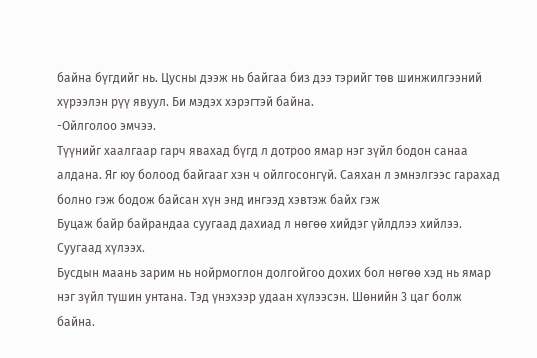байна бүгдийг нь. Цусны дээж нь байгаа биз дээ тэрийг төв шинжилгээний хүрээлэн рүү явуул. Би мэдэх хэрэгтэй байна.
-Ойлголоо эмчээ.
Түүнийг хаалгаар гарч явахад бүгд л дотроо ямар нэг зүйл бодон санаа алдана. Яг юу болоод байгааг хэн ч ойлгосонгүй. Саяхан л эмнэлгээс гарахад болно гэж бодож байсан хүн энд ингээд хэвтэж байх гэж
Буцаж байр байрандаа суугаад дахиад л нөгөө хийдэг үйлдлээ хийлээ. Суугаад хүлээх.
Бусдын маань зарим нь нойрмоглон долгойгоо дохих бол нөгөө хэд нь ямар нэг зүйл түшин унтана. Тэд үнэхээр удаан хүлээсэн. Шөнийн 3 цаг болж байна.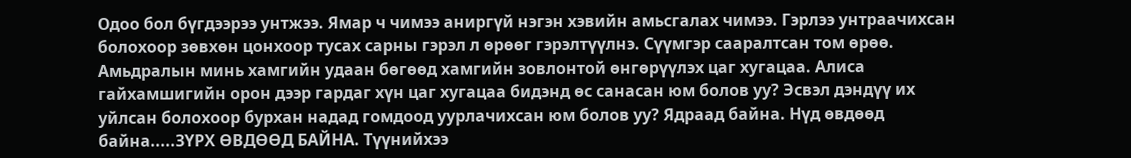Одоо бол бүгдээрээ унтжээ. Ямар ч чимээ аниргүй нэгэн хэвийн амьсгалах чимээ. Гэрлээ унтраачихсан болохоор зөвхөн цонхоор тусах сарны гэрэл л өрөөг гэрэлтүүлнэ. Сүүмгэр сааралтсан том өрөө. Амьдралын минь хамгийн удаан бөгөөд хамгийн зовлонтой өнгөрүүлэх цаг хугацаа. Алиса гайхамшигийн орон дээр гардаг хүн цаг хугацаа бидэнд өс санасан юм болов уу? Эсвэл дэндүү их уйлсан болохоор бурхан надад гомдоод уурлачихсан юм болов уу? Ядраад байна. Нүд өвдөөд байна.....ЗҮРХ ӨВДӨӨД БАЙНА. Түүнийхээ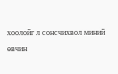хоолойг л сонсчихвол миний өвчин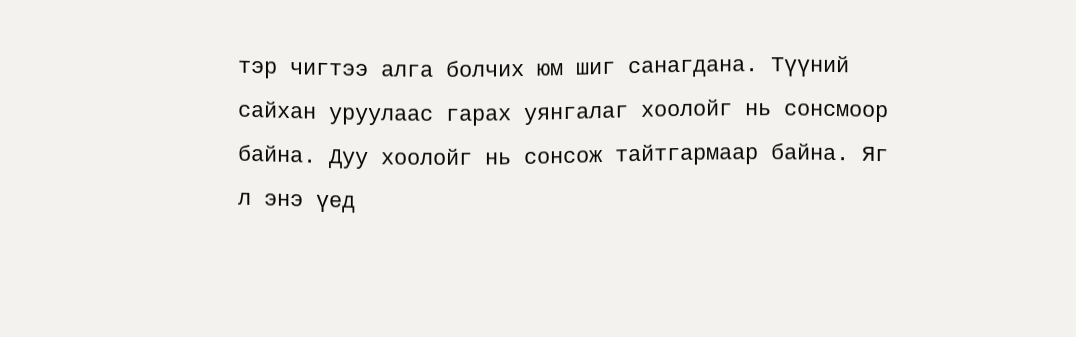тэр чигтээ алга болчих юм шиг санагдана. Түүний сайхан уруулаас гарах уянгалаг хоолойг нь сонсмоор байна. Дуу хоолойг нь сонсож тайтгармаар байна. Яг л энэ үед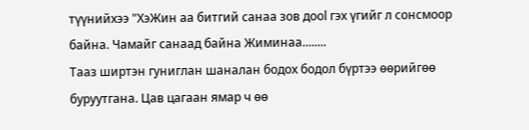түүнийхээ "ХэЖин аа битгий санаа зов дооl гэх үгийг л сонсмоор байна. Чамайг санаад байна Жиминаа........
Тааз ширтэн гуниглан шаналан бодох бодол бүртээ өөрийгөө буруутгана. Цав цагаан ямар ч өө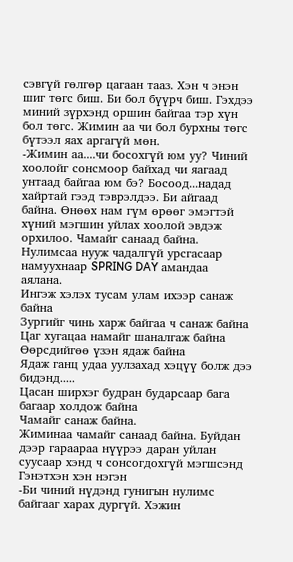сэвгүй гөлгөр цагаан тааз. Хэн ч энэн шиг төгс биш. Би бол бүүрч биш. Гэхдээ миний зүрхэнд оршин байгаа тэр хүн бол төгс. Жимин аа чи бол бурхны төгс бүтээл яах аргагүй мөн.
-Жимин аа....чи босохгүй юм уу? Чиний хоолойг сонсмоор байхад чи яагаад унтаад байгаа юм бэ? Босоод...надад хайртай гээд тэврэлдээ. Би айгаад байна. Өнөөх нам гүм өрөөг эмэгтэй хүний мэгшин уйлах хоолой эвдэж орхилоо. Чамайг санаад байна.
Нулимсаа нууж чадалгүй урсгасаар намуухнаар SPRING DAY амандаа аялана.
Ингэж хэлэх тусам улам ихээр санаж байна
Зургийг чинь харж байгаа ч санаж байна
Цаг хугацаа намайг шаналгаж байна
Өөрсдийгөө үзэн ядаж байна
Ядаж ганц удаа уулзахад хэцүү болж дээ бидэнд.....
Цасан ширхэг будран бударсаар бага багаар холдож байна
Чамайг санаж байна.
Жиминаа чамайг санаад байна. Буйдан дээр гараараа нүүрээ даран уйлан суусаар хэнд ч сонсогдохгүй мэгшсэнд Гэнэтхэн хэн нэгэн
-Би чиний нүдэнд гунигын нулимс байгааг харах дургүй. Хэжин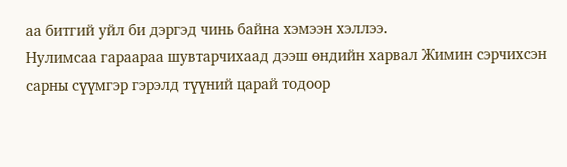аа битгий уйл би дэргэд чинь байна хэмээн хэллээ.
Нулимсаа гараараа шувтарчихаад дээш өндийн харвал Жимин сэрчихсэн сарны сүүмгэр гэрэлд түүний царай тодоор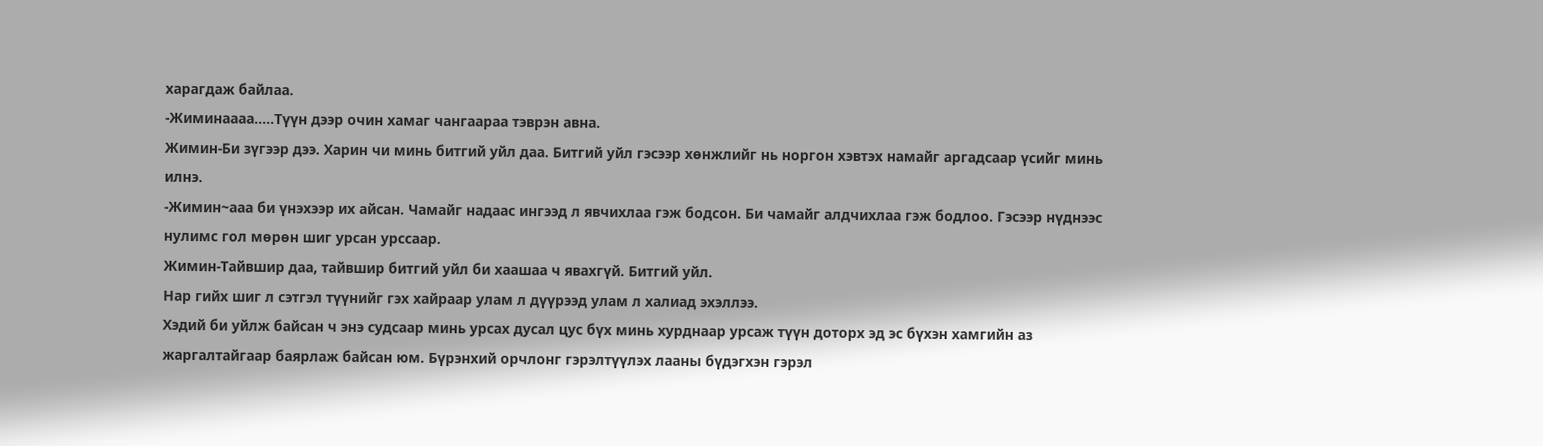харагдаж байлаа.
-Жиминаааа.....Түүн дээр очин хамаг чангаараа тэврэн авна.
Жимин-Би зүгээр дээ. Харин чи минь битгий уйл даа. Битгий уйл гэсээр хөнжлийг нь норгон хэвтэх намайг аргадсаар үсийг минь илнэ.
-Жимин~ааа би үнэхээр их айсан. Чамайг надаас ингээд л явчихлаа гэж бодсон. Би чамайг алдчихлаа гэж бодлоо. Гэсээр нүднээс нулимс гол мөрөн шиг урсан урссаар.
Жимин-Тайвшир даа, тайвшир битгий уйл би хаашаа ч явахгүй. Битгий уйл.
Нар гийх шиг л сэтгэл түүнийг гэх хайраар улам л дүүрээд улам л халиад эхэллээ.
Хэдий би уйлж байсан ч энэ судсаар минь урсах дусал цус бүх минь хурднаар урсаж түүн доторх эд эс бүхэн хамгийн аз жаргалтайгаар баярлаж байсан юм. Бүрэнхий орчлонг гэрэлтүүлэх лааны бүдэгхэн гэрэл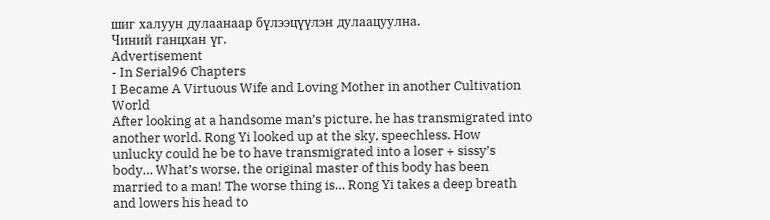шиг халуун дулаанаар бүлээцүүлэн дулаацуулна.
Чиний ганцхан үг.
Advertisement
- In Serial96 Chapters
I Became A Virtuous Wife and Loving Mother in another Cultivation World
After looking at a handsome man’s picture, he has transmigrated into another world. Rong Yi looked up at the sky, speechless. How unlucky could he be to have transmigrated into a loser + sissy’s body… What’s worse, the original master of this body has been married to a man! The worse thing is… Rong Yi takes a deep breath and lowers his head to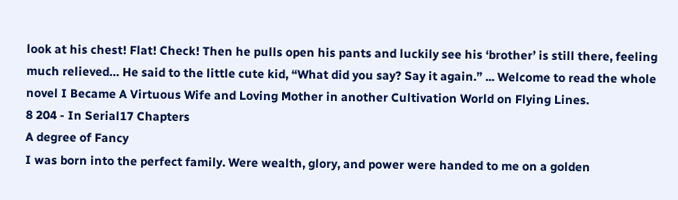look at his chest! Flat! Check! Then he pulls open his pants and luckily see his ‘brother’ is still there, feeling much relieved… He said to the little cute kid, “What did you say? Say it again.” ... Welcome to read the whole novel I Became A Virtuous Wife and Loving Mother in another Cultivation World on Flying Lines.
8 204 - In Serial17 Chapters
A degree of Fancy
I was born into the perfect family. Were wealth, glory, and power were handed to me on a golden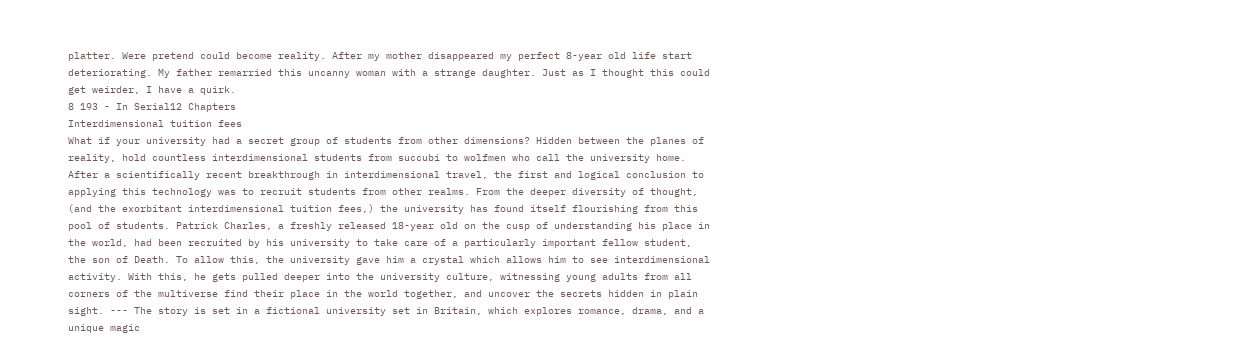platter. Were pretend could become reality. After my mother disappeared my perfect 8-year old life start deteriorating. My father remarried this uncanny woman with a strange daughter. Just as I thought this could get weirder, I have a quirk.
8 193 - In Serial12 Chapters
Interdimensional tuition fees
What if your university had a secret group of students from other dimensions? Hidden between the planes of reality, hold countless interdimensional students from succubi to wolfmen who call the university home. After a scientifically recent breakthrough in interdimensional travel, the first and logical conclusion to applying this technology was to recruit students from other realms. From the deeper diversity of thought, (and the exorbitant interdimensional tuition fees,) the university has found itself flourishing from this pool of students. Patrick Charles, a freshly released 18-year old on the cusp of understanding his place in the world, had been recruited by his university to take care of a particularly important fellow student, the son of Death. To allow this, the university gave him a crystal which allows him to see interdimensional activity. With this, he gets pulled deeper into the university culture, witnessing young adults from all corners of the multiverse find their place in the world together, and uncover the secrets hidden in plain sight. --- The story is set in a fictional university set in Britain, which explores romance, drama, and a unique magic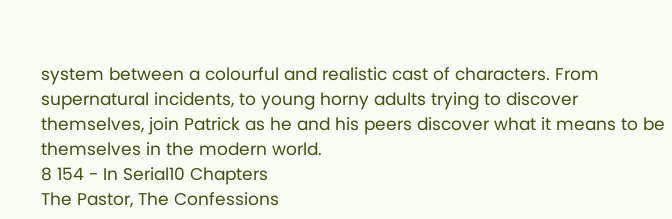system between a colourful and realistic cast of characters. From supernatural incidents, to young horny adults trying to discover themselves, join Patrick as he and his peers discover what it means to be themselves in the modern world.
8 154 - In Serial10 Chapters
The Pastor, The Confessions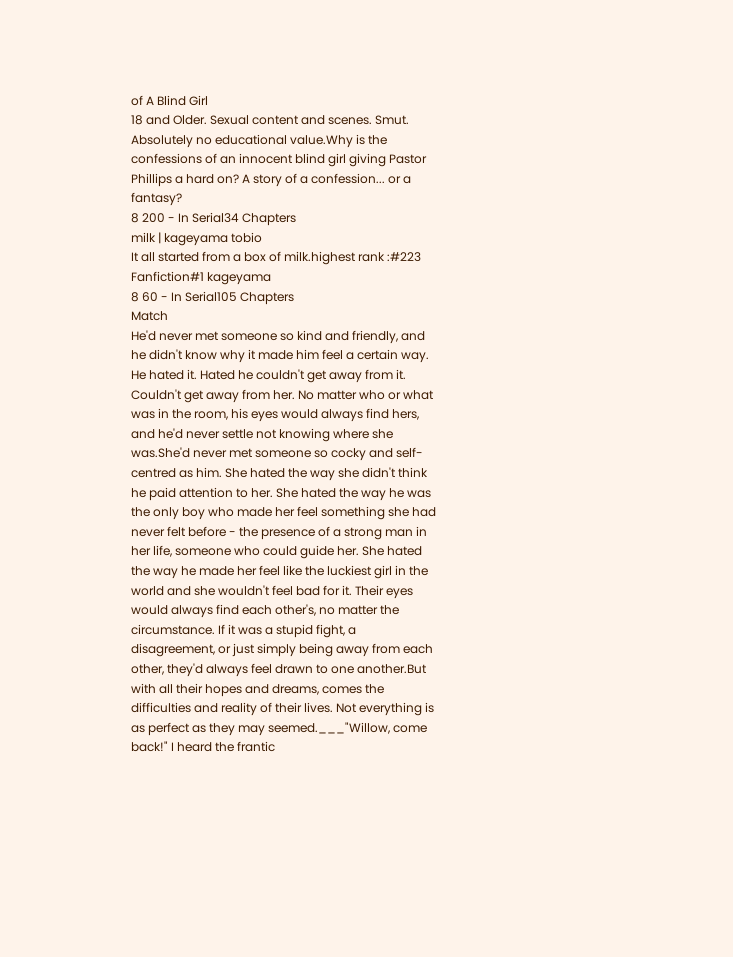of A Blind Girl
18 and Older. Sexual content and scenes. Smut. Absolutely no educational value.Why is the confessions of an innocent blind girl giving Pastor Phillips a hard on? A story of a confession... or a fantasy?
8 200 - In Serial34 Chapters
milk | kageyama tobio
It all started from a box of milk.highest rank :#223 Fanfiction#1 kageyama
8 60 - In Serial105 Chapters
Match
He'd never met someone so kind and friendly, and he didn't know why it made him feel a certain way. He hated it. Hated he couldn't get away from it. Couldn't get away from her. No matter who or what was in the room, his eyes would always find hers, and he'd never settle not knowing where she was.She'd never met someone so cocky and self-centred as him. She hated the way she didn't think he paid attention to her. She hated the way he was the only boy who made her feel something she had never felt before - the presence of a strong man in her life, someone who could guide her. She hated the way he made her feel like the luckiest girl in the world and she wouldn't feel bad for it. Their eyes would always find each other's, no matter the circumstance. If it was a stupid fight, a disagreement, or just simply being away from each other, they'd always feel drawn to one another.But with all their hopes and dreams, comes the difficulties and reality of their lives. Not everything is as perfect as they may seemed.___"Willow, come back!" I heard the frantic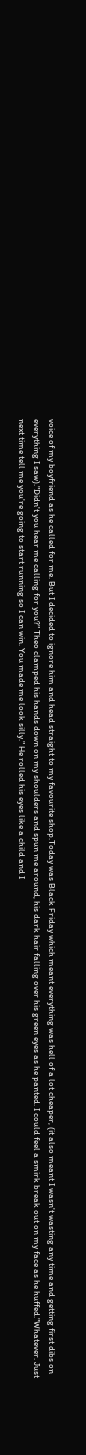voice of my boyfriend as he called for me. But I decided to ignore him and head straight to my favourite shop.Today was Black Friday which meant everything was hell of a lot cheaper, (it also meant I wasn't wasting any time and getting first dibs on everything I saw)."Didn't you hear me calling for you?" Theo clamped his hands down on my shoulders and spun me around, his dark hair falling over his green eyes as he panted. I could feel a smirk break out on my face as he huffed."Whatever. Just next time tell me you're going to start running so I can win. You made me look silly." He rolled his eyes like a child and I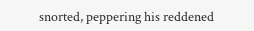snorted, peppering his reddened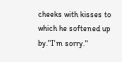cheeks with kisses to which he softened up by."I'm sorry."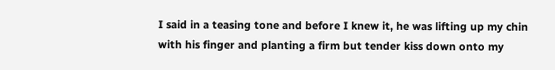I said in a teasing tone and before I knew it, he was lifting up my chin with his finger and planting a firm but tender kiss down onto my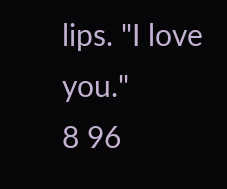lips. "I love you."
8 96